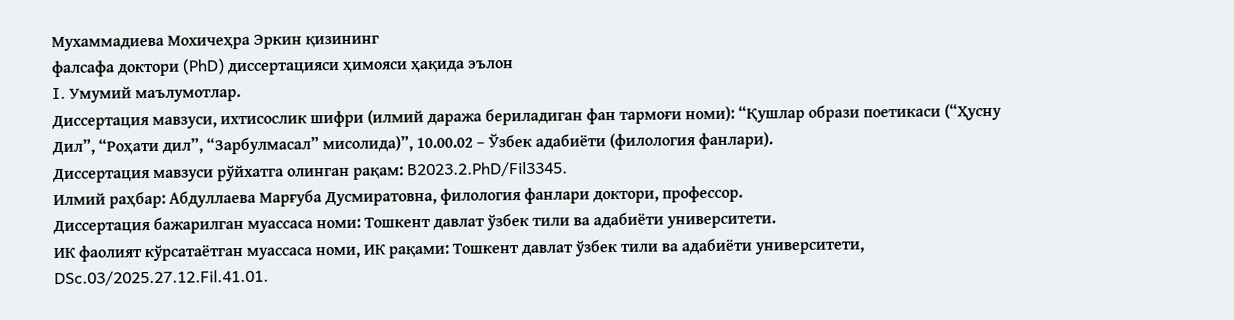Мухаммадиева Мохичеҳра Эркин қизининг
фалсафа доктори (PhD) диссертацияси ҳимояси ҳақида эълон
I. Умумий маълумотлар.
Диссертация мавзуси, ихтисослик шифри (илмий даража бериладиган фан тармоғи номи): “Қушлар образи поетикаси (“Ҳусну Дил”, “Роҳати дил”, “Зарбулмасал” мисолида)”, 10.00.02 – Ўзбек адабиёти (филология фанлари).
Диссертация мавзуси рўйхатга олинган рақам: B2023.2.PhD/Fil3345.
Илмий раҳбар: Абдуллаева Марғуба Дусмиратовна, филология фанлари доктори, профессор.
Диссертация бажарилган муассаса номи: Тошкент давлат ўзбек тили ва адабиёти университети.
ИК фаолият кўрсатаётган муассаса номи, ИК рақами: Тошкент давлат ўзбек тили ва адабиёти университети, DSc.03/2025.27.12.Fil.41.01.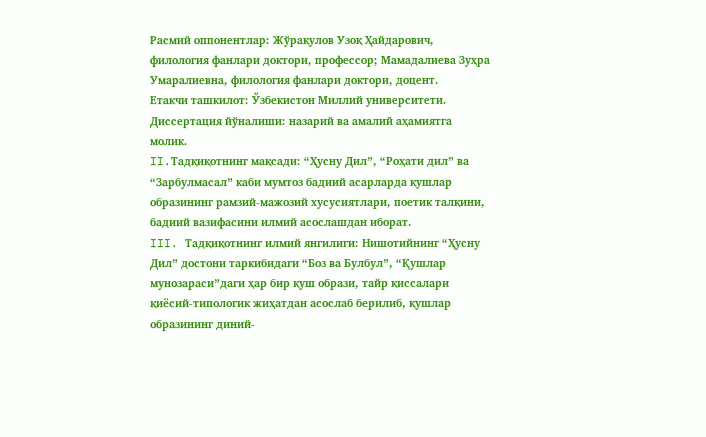Расмий оппонентлар: Жўрақулов Узоқ Ҳайдарович, филология фанлари доктори, профессор; Мамадалиева Зуҳра Умаралиевна, филология фанлари доктори, доцент.
Етакчи ташкилот: Ўзбекистон Миллий университети.
Диссертация йўналиши: назарий ва амалий аҳамиятга молик.
II.Тадқиқотнинг мақсади: “Ҳусну Дил”, “Роҳати дил” ва “Зарбулмасал” каби мумтоз бадиий асарларда қушлар образининг рамзий-мажозий хусусиятлари, поетик талқини, бадиий вазифасини илмий асослашдан иборат.
III. Тадқиқотнинг илмий янгилиги: Нишотийнинг “Ҳусну Дил” достони таркибидаги “Боз ва Булбул”, “Қушлар мунозараси”даги ҳар бир қуш образи, тайр қиссалари қиёсий-типологик жиҳатдан асослаб берилиб, қушлар образининг диний-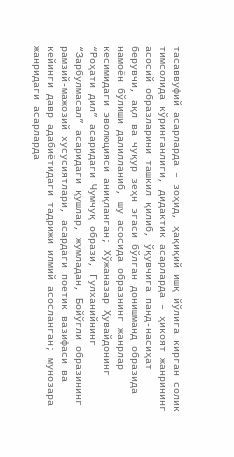тасаввуфий асарларда – зоҳид, ҳақиқий ишқ йўлига кирган солик тимсолида кўринганлиги, дидактик асарларда – ҳикоят жанрининг асосий образларини ташкил қилиб, ўқувчига панд-насиҳат берувчи, ақл ва чуқур зеҳн эгаси бўлган донишманд образида намоён бўлиши далилланиб, шу асосида образнинг жанрлар кесимидаги эволюцияси аниқланган; Хўжаназар Ҳувайдонинг “Роҳати дил” асаридаги Чумчуқ образи, Гулханийнинг “Зарбулмасал” асаридаги қушлар, жумладан, Бойўгли образининг рамзий-мажозий хусусиятлари, асардаги поетик вазифаси ва кейинги давр адабиётидаги тадрижи илмий асосланган; мунозара жанридаги асарларда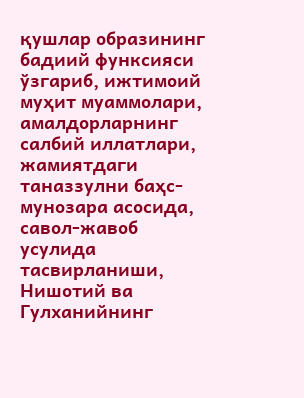қушлар образининг бадиий функсияси ўзгариб, ижтимоий муҳит муаммолари, амалдорларнинг салбий иллатлари, жамиятдаги таназзулни баҳс-мунозара асосида, савол-жавоб усулида тасвирланиши, Нишотий ва Гулханийнинг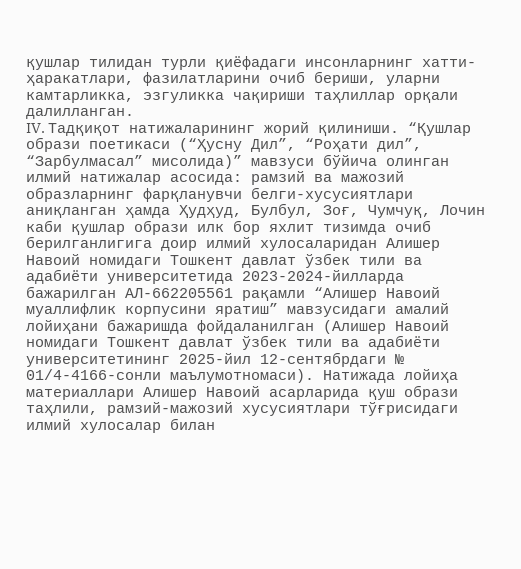қушлар тилидан турли қиёфадаги инсонларнинг хатти-ҳаракатлари, фазилатларини очиб бериши, уларни камтарликка, эзгуликка чақириши таҳлиллар орқали далилланган.
IV. Тадқиқот натижаларининг жорий қилиниши. “Қушлар образи поетикаси (“Ҳусну Дил”, “Роҳати дил”, “Зарбулмасал” мисолида)” мавзуси бўйича олинган илмий натижалар асосида: рамзий ва мажозий образларнинг фарқланувчи белги-хусусиятлари аниқланган ҳамда Ҳудҳуд, Булбул, Зоғ, Чумчуқ, Лочин каби қушлар образи илк бор яхлит тизимда очиб берилганлигига доир илмий хулосаларидан Алишер Навоий номидаги Тошкент давлат ўзбек тили ва адабиёти университетида 2023-2024-йилларда бажарилган АЛ-662205561 рақамли “Алишер Навоий муаллифлик корпусини яратиш” мавзусидаги амалий лойиҳани бажаришда фойдаланилган (Алишер Навоий номидаги Тошкент давлат ўзбек тили ва адабиёти университетининг 2025-йил 12-сентябрдаги № 01/4-4166-сонли маълумотномаси). Натижада лойиҳа материаллари Алишер Навоий асарларида қуш образи таҳлили, рамзий-мажозий хусусиятлари тўғрисидаги илмий хулосалар билан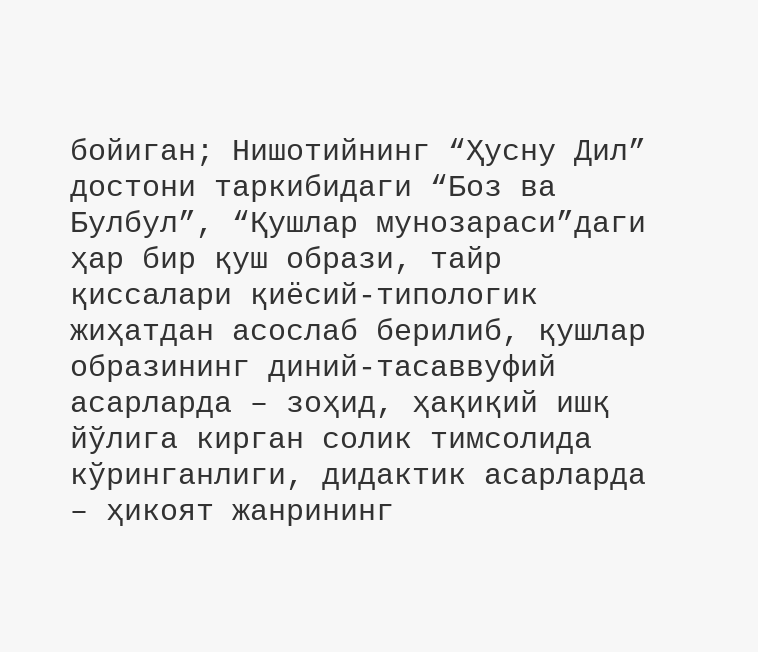бойиган; Нишотийнинг “Ҳусну Дил” достони таркибидаги “Боз ва Булбул”, “Қушлар мунозараси”даги ҳар бир қуш образи, тайр қиссалари қиёсий-типологик жиҳатдан асослаб берилиб, қушлар образининг диний-тасаввуфий асарларда – зоҳид, ҳақиқий ишқ йўлига кирган солик тимсолида кўринганлиги, дидактик асарларда – ҳикоят жанрининг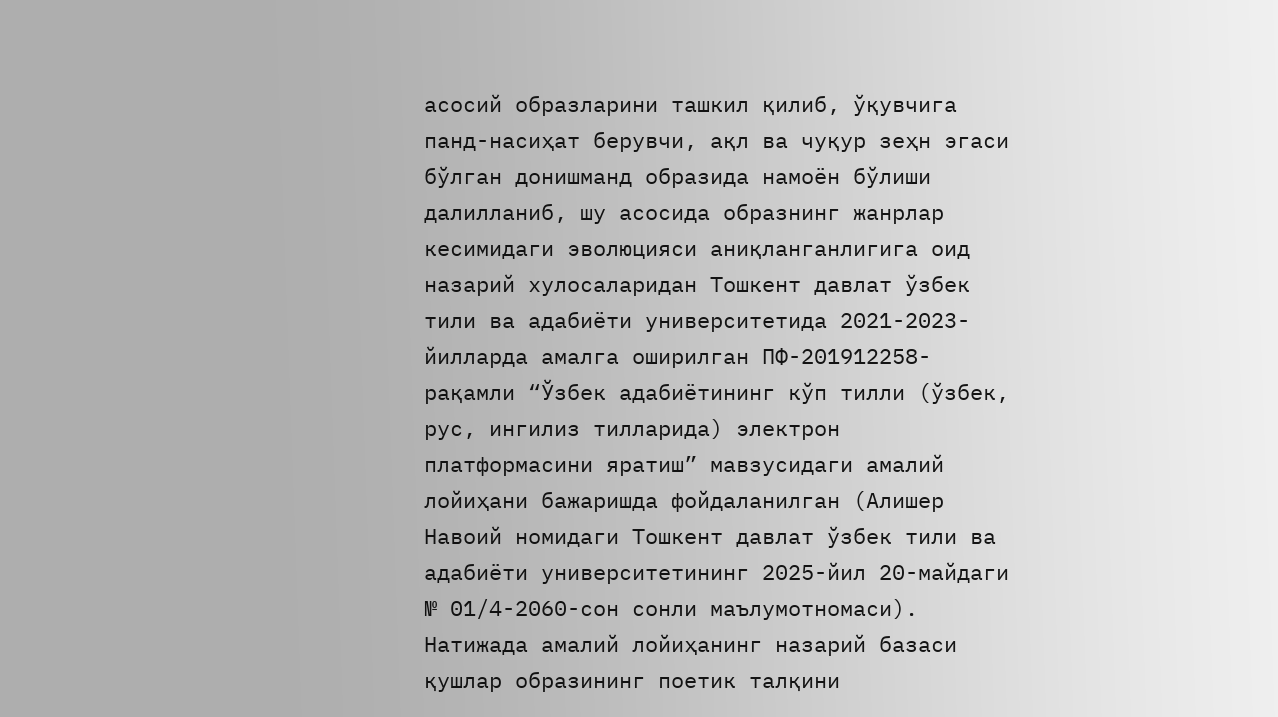асосий образларини ташкил қилиб, ўқувчига панд-насиҳат берувчи, ақл ва чуқур зеҳн эгаси бўлган донишманд образида намоён бўлиши далилланиб, шу асосида образнинг жанрлар кесимидаги эволюцияси аниқланганлигига оид назарий хулосаларидан Тошкент давлат ўзбек тили ва адабиёти университетида 2021-2023-йилларда амалга оширилган ПФ-201912258-рақамли “Ўзбек адабиётининг кўп тилли (ўзбек, рус, ингилиз тилларида) электрон платформасини яратиш” мавзусидаги амалий лойиҳани бажаришда фойдаланилган (Алишер Навоий номидаги Тошкент давлат ўзбек тили ва адабиёти университетининг 2025-йил 20-майдаги № 01/4-2060-сон сонли маълумотномаси). Натижада амалий лойиҳанинг назарий базаси қушлар образининг поетик талқини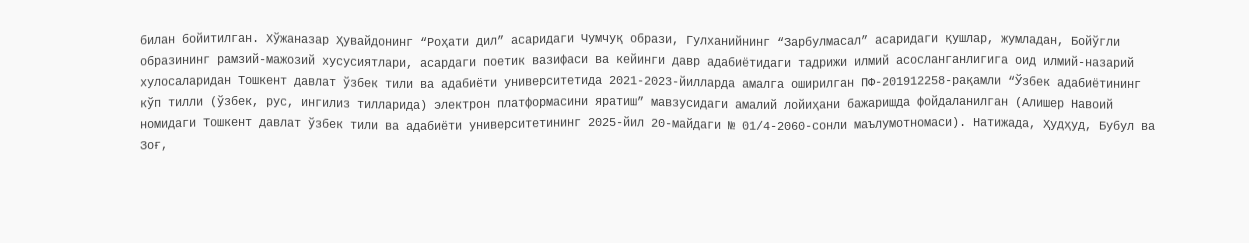билан бойитилган. Хўжаназар Ҳувайдонинг “Роҳати дил” асаридаги Чумчуқ образи, Гулханийнинг “Зарбулмасал” асаридаги қушлар, жумладан, Бойўгли образининг рамзий-мажозий хусусиятлари, асардаги поетик вазифаси ва кейинги давр адабиётидаги тадрижи илмий асосланганлигига оид илмий-назарий хулосаларидан Тошкент давлат ўзбек тили ва адабиёти университетида 2021-2023-йилларда амалга оширилган ПФ-201912258-рақамли “Ўзбек адабиётининг кўп тилли (ўзбек, рус, ингилиз тилларида) электрон платформасини яратиш” мавзусидаги амалий лойиҳани бажаришда фойдаланилган (Алишер Навоий номидаги Тошкент давлат ўзбек тили ва адабиёти университетининг 2025-йил 20-майдаги № 01/4-2060-сонли маълумотномаси). Натижада, Ҳудҳуд, Бубул ва Зоғ,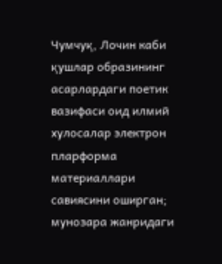Чумчуқ, Лочин каби қушлар образининг асарлардаги поетик вазифаси оид илмий хулосалар электрон пларформа материаллари савиясини оширган; мунозара жанридаги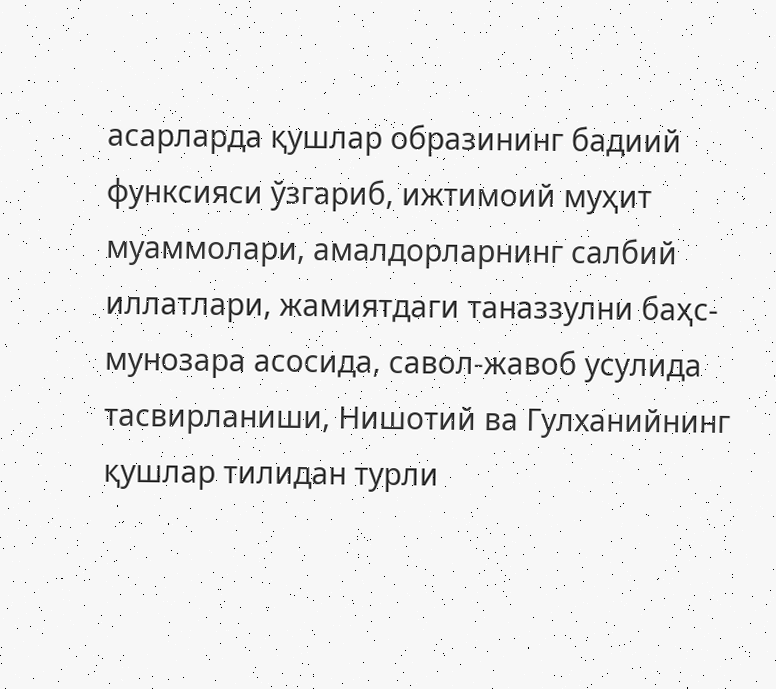асарларда қушлар образининг бадиий функсияси ўзгариб, ижтимоий муҳит муаммолари, амалдорларнинг салбий иллатлари, жамиятдаги таназзулни баҳс-мунозара асосида, савол-жавоб усулида тасвирланиши, Нишотий ва Гулханийнинг қушлар тилидан турли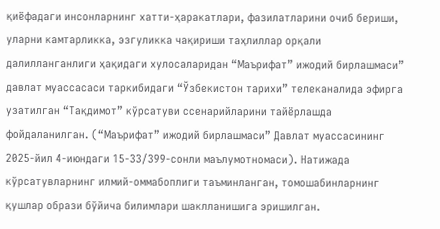қиёфадаги инсонларнинг хатти-ҳаракатлари, фазилатларини очиб бериши, уларни камтарликка, эзгуликка чақириши таҳлиллар орқали далилланганлиги ҳақидаги хулосаларидан “Маърифат” ижодий бирлашмаси” давлат муассасаси таркибидаги “Ўзбекистон тарихи” телеканалида эфирга узатилган “Тақдимот” кўрсатуви ссенарийларини тайёрлашда фойдаланилган. (“Маърифат” ижодий бирлашмаси” Давлат муассасининг 2025-йил 4-июндаги 15-33/399-сонли маълумотномаси). Натижада кўрсатувларнинг илмий-оммабоплиги таъминланган, томошабинларнинг қушлар образи бўйича билимлари шаклланишига эришилган.